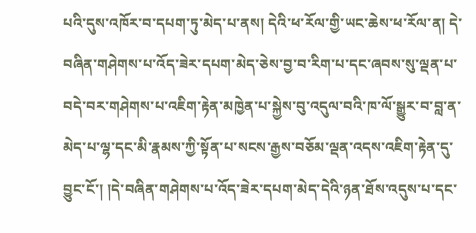པའི་དུས་འཁོར་བ་དཔག་ཏུ་མེད་པ་ནས། དེའི་ཕ་རོལ་གྱི་ཡང་ཆེས་ཕ་རོལ་ན། དེ་བཞིན་གཤེགས་པ་འོད་ཟེར་དཔག་མེད་ཅེས་བྱ་བ་རིག་པ་དང་ཞབས་སུ་ལྡན་པ་བདེ་བར་གཤེགས་པ་འཇིག་རྟེན་མཁྱེན་པ་སྐྱེས་བུ་འདུལ་བའི་ཁ་ལོ་སྒྱུར་བ་བླ་ན་མེད་པ་ལྷ་དང་མི་རྣམས་ཀྱི་སྟོན་པ་སངས་རྒྱས་བཅོམ་ལྡན་འདས་འཇིག་རྟེན་དུ་བྱུང་ངོ་། །དེ་བཞིན་གཤེགས་པ་འོད་ཟེར་དཔག་མེད་དེའི་ཉན་ཐོས་འདུས་པ་དང་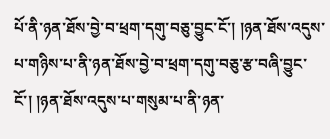པོ་ནི་ཉན་ཐོས་བྱེ་བ་ཕྲག་དགུ་བཅུ་བྱུང་ངོ་། །ཉན་ཐོས་འདུས་པ་གཉིས་པ་ནི་ཉན་ཐོས་བྱེ་བ་ཕྲག་དགུ་བཅུ་རྩ་བཞི་བྱུང་ངོ་། །ཉན་ཐོས་འདུས་པ་གསུམ་པ་ནི་ཉན་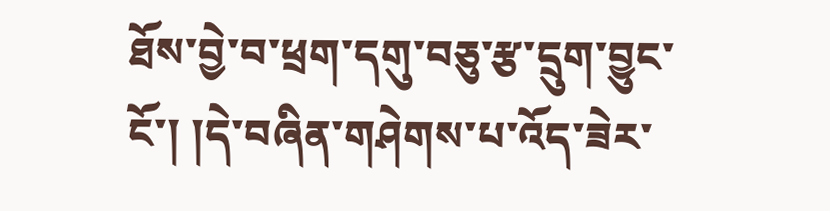ཐོས་བྱེ་བ་ཕྲག་དགུ་བཅུ་རྩ་དྲུག་བྱུང་ངོ་། །དེ་བཞིན་གཤེགས་པ་འོད་ཟེར་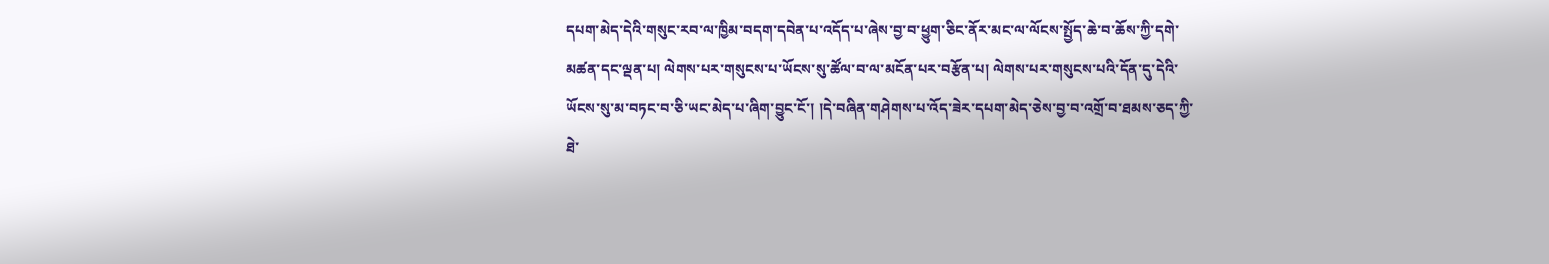དཔག་མེད་དེའི་གསུང་རབ་ལ་ཁྱིམ་བདག་དབེན་པ་འདོད་པ་ཞེས་བྱ་བ་ཕྱུག་ཅིང་ནོར་མང་ལ་ལོངས་སྤྱོད་ཆེ་བ་ཆོས་ཀྱི་དགེ་མཚན་དང་ལྡན་པ། ལེགས་པར་གསུངས་པ་ཡོངས་སུ་ཚོལ་བ་ལ་མངོན་པར་བརྩོན་པ། ལེགས་པར་གསུངས་པའི་དོན་དུ་དེའི་ཡོངས་སུ་མ་བཏང་བ་ཅི་ཡང་མེད་པ་ཞིག་བྱུང་ངོ་། །དེ་བཞིན་གཤེགས་པ་འོད་ཟེར་དཔག་མེད་ཅེས་བྱ་བ་འགྲོ་བ་ཐམས་ཅད་ཀྱི་ཐེ་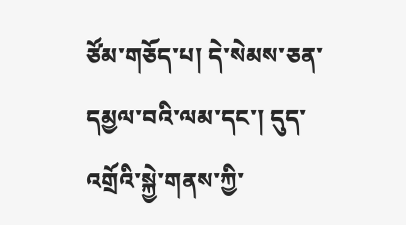ཙོམ་གཅོད་པ། དེ་སེམས་ཅན་དམྱལ་བའི་ལམ་དང་། དུད་འགྲོའི་སྐྱེ་གནས་ཀྱི་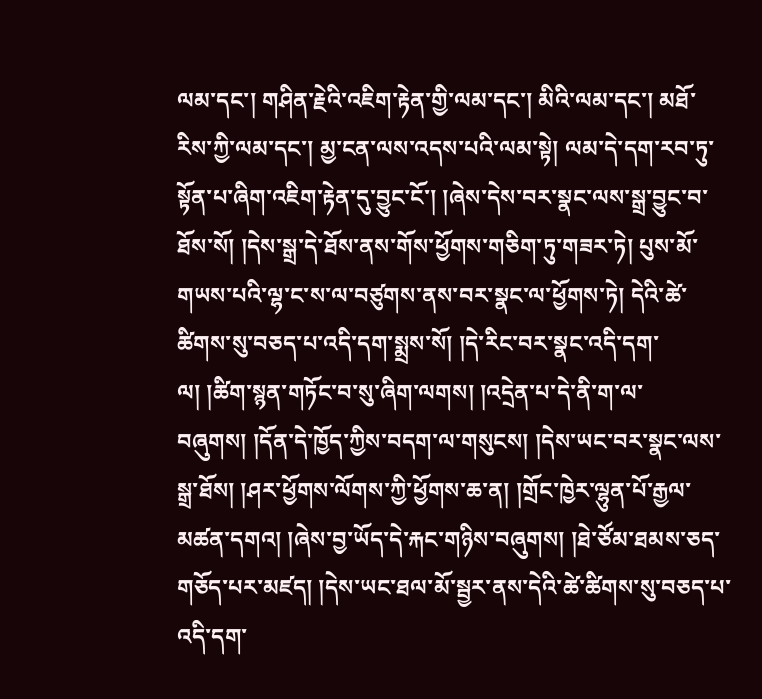ལམ་དང་། གཤིན་རྗེའི་འཇིག་རྟེན་གྱི་ལམ་དང་། མིའི་ལམ་དང་། མཐོ་རིས་ཀྱི་ལམ་དང་། མྱ་ངན་ལས་འདས་པའི་ལམ་སྟེ། ལམ་དེ་དག་རབ་ཏུ་སྟོན་པ་ཞིག་འཇིག་རྟེན་དུ་བྱུང་ངོ་། །ཞེས་དེས་བར་སྣང་ལས་སྒྲ་བྱུང་བ་ཐོས་སོ། །དེས་སྒྲ་དེ་ཐོས་ནས་གོས་ཕྱོགས་གཅིག་ཏུ་གཟར་ཏེ། པུས་མོ་གཡས་པའི་ལྷ་ང་ས་ལ་བཙུགས་ནས་བར་སྣང་ལ་ཕྱོགས་ཏེ། དེའི་ཚེ་ཚིགས་སུ་བཅད་པ་འདི་དག་སྨྲས་སོ། །དེ་རིང་བར་སྣང་འདི་དག་ལ། །ཚིག་སྙན་གཏོང་བ་སུ་ཞིག་ལགས། །འདྲེན་པ་དེ་ནི་ག་ལ་བཞུགས། །དོན་དེ་ཁྱོད་ཀྱིས་བདག་ལ་གསུངས། །དེས་ཡང་བར་སྣང་ལས་སྒྲ་ཐོས། །ཤར་ཕྱོགས་ལོགས་ཀྱི་ཕྱོགས་ཆ་ན། །གྲོང་ཁྱེར་ལྷུན་པོ་རྒྱལ་མཚན་དགའ། །ཞེས་བྱ་ཡོད་དེ་རྐང་གཉིས་བཞུགས། །ཐེ་ཙོམ་ཐམས་ཅད་གཅོད་པར་མཛད། །དེས་ཡང་ཐལ་མོ་སྦྱར་ནས་དེའི་ཚེ་ཚིགས་སུ་བཅད་པ་འདི་དག་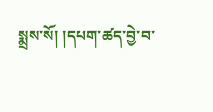སྨྲས་སོ། །དཔག་ཚད་བྱེ་བ་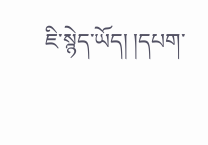ཇི་སྙེད་ཡོད། །དཔག་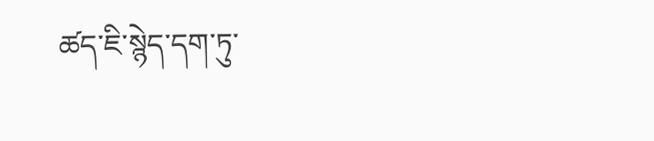ཚད་ཇི་སྙེད་དག་ཏུ་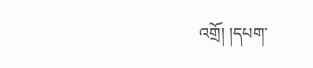འགྲོ། །དཔག་